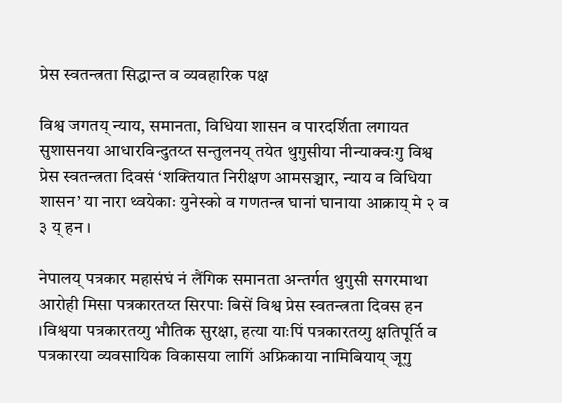प्रेस स्वतन्त्रता सिद्धान्त व व्यवहारिक पक्ष

विश्व जगतय् न्याय, समानता, विधिया शासन व पारदर्शिता लगायत सुशासनया आधारविन्दुतय्त सन्तुलनय् तयेत थुगुसीया नीन्याक्वःगु विश्व प्रेस स्वतन्त्रता दिवसं ‘शक्तियात निरीक्षण आमसञ्चार, न्याय व विधिया शासन’ या नारा थ्वयेकाः युनेस्को व गणतन्त्र घानां घानाया आक्राय् मे २ व ३ य् हन ।

नेपालय् पत्रकार महासंघं नं लैंगिक समानता अन्तर्गत थुगुसी सगरमाथा आरोही मिसा पत्रकारतय्त सिरपाः बिसें विश्व प्रेस स्वतन्त्रता दिवस हन ।विश्वया पत्रकारतय्गु भौतिक सुरक्षा, हत्या याःपिं पत्रकारतय्गु क्षतिपूर्ति व पत्रकारया व्यवसायिक विकासया लागिं अफ्रिकाया नामिबियाय् जूगु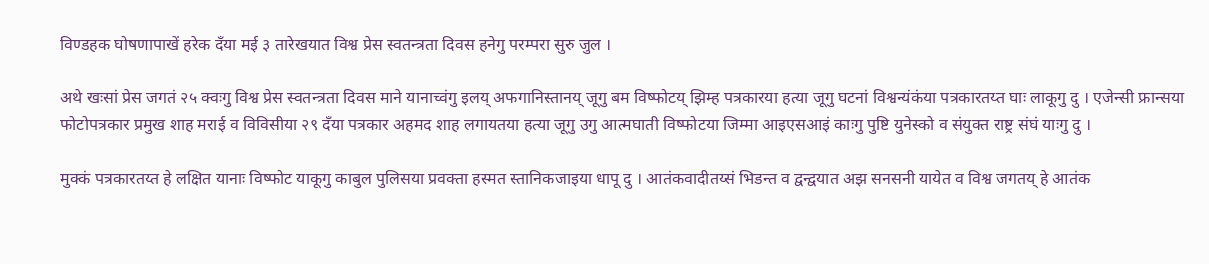विण्डहक घोषणापाखें हरेक दँया मई ३ तारेखयात विश्व प्रेस स्वतन्त्रता दिवस हनेगु परम्परा सुरु जुल ।

अथे खःसां प्रेस जगतं २५ क्वःगु विश्व प्रेस स्वतन्त्रता दिवस माने यानाच्वंगु इलय् अफगानिस्तानय् जूगु बम विष्फोटय् झिम्ह पत्रकारया हत्या जूगु घटनां विश्वन्यंकंया पत्रकारतय्त घाः लाकूगु दु । एजेन्सी फ्रान्सया फोटोपत्रकार प्रमुख शाह मराई व विविसीया २९ दँया पत्रकार अहमद शाह लगायतया हत्या जूगु उगु आत्मघाती विष्फोटया जिम्मा आइएसआइं काःगु पुष्टि युनेस्को व संयुक्त राष्ट्र संघं याःगु दु ।

मुक्कं पत्रकारतय्त हे लक्षित यानाः विष्फोट याकूगु काबुल पुलिसया प्रवक्ता हस्मत स्तानिकजाइया धापू दु । आतंकवादीतय्सं भिडन्त व द्वन्द्वयात अझ सनसनी यायेत व विश्व जगतय् हे आतंक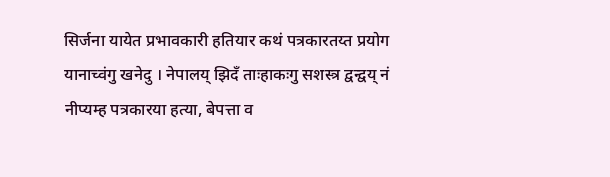सिर्जना यायेत प्रभावकारी हतियार कथं पत्रकारतय्त प्रयोग यानाच्वंगु खनेदु । नेपालय् झिदँ ताःहाकःगु सशस्त्र द्वन्द्वय् नं नीप्यम्ह पत्रकारया हत्या, बेपत्ता व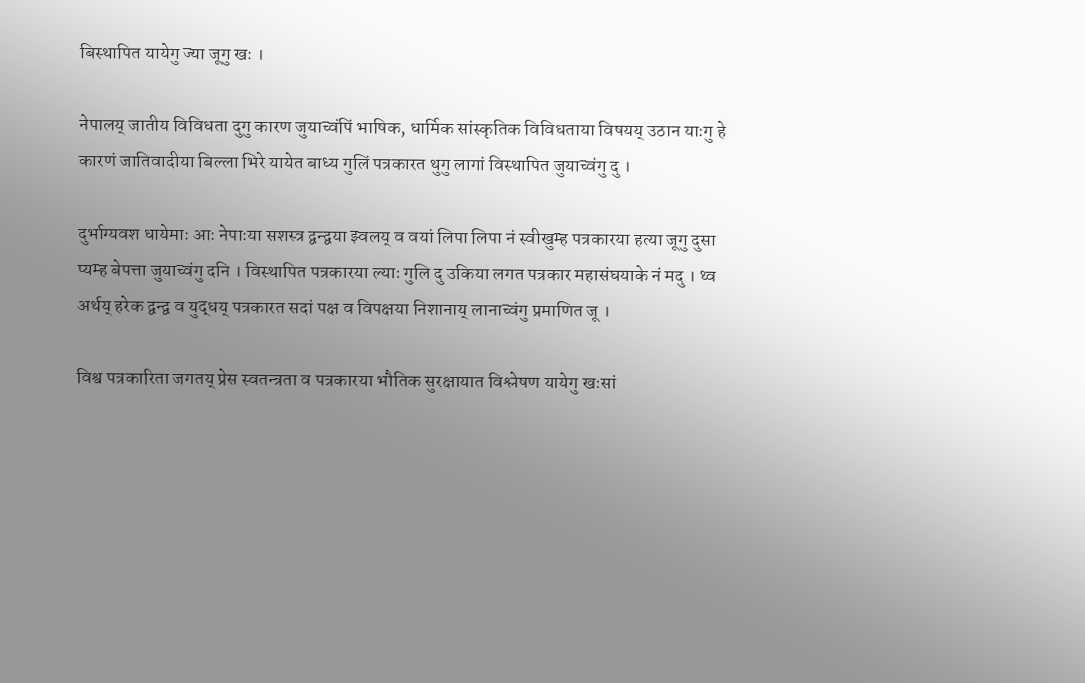बिस्थापित यायेगु ज्या जूगु खः ।

नेपालय् जातीय विविधता दुगु कारण जुयाच्वंपिं भाषिक, धार्मिक सांस्कृतिक विविधताया विषयय् उठान याःगु हे कारणं जातिवादीया बिल्ला भिरे यायेत बाध्य गुलिं पत्रकारत थुगु लागां विस्थापित जुयाच्वंगु दु ।

दुर्भाग्यवश धायेमाः आः नेपाःया सशस्त्र द्वन्द्वया झ्वलय् व वयां लिपा लिपा नं स्वीखुम्ह पत्रकारया हत्या जूगु दुसा प्यम्ह बेपत्ता जुयाच्वंगु दनि । विस्थापित पत्रकारया ल्याः गुलि दु उकिया लगत पत्रकार महासंघयाके नं मदु । थ्व अर्थय् हरेक द्वन्द्व व युद्धय् पत्रकारत सदां पक्ष व विपक्षया निशानाय् लानाच्वंगु प्रमाणित जू ।

विश्व पत्रकारिता जगतय् प्रेस स्वतन्त्रता व पत्रकारया भौतिक सुरक्षायात विश्लेषण यायेगु खःसां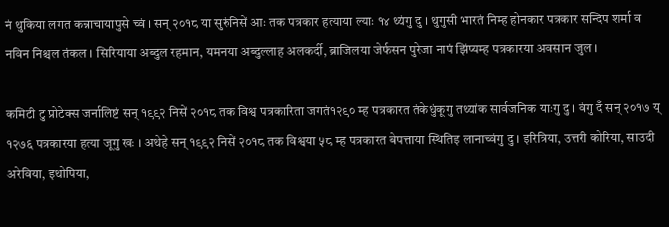नं थुकिया लगत कन्नाचायापुसे च्वं । सन् २०१८ या सुरुंनिसें आः तक पत्रकार हत्याया ल्याः १४ थ्यंगु दु । थुगुसी भारतं निम्ह होनकार पत्रकार सन्दिप शर्मा व नविन निश्चल तंकल । सिरियाया अब्दुल रहमान, यमनया अब्दुल्लाह अलकर्दी, ब्राजिलया जेर्फसन पुरेजा नापं झिंप्यम्ह पत्रकारया अवसान जुल ।

कमिटी टु प्रोटेक्स जर्नालिष्टं सन् १९९२ निसें २०१८ तक विश्व पत्रकारिता जगतं१२९० म्ह पत्रकारत तंकेधुंकूगु तथ्यांक सार्वजनिक याःगु दु । वंगु दँ सन् २०१७ य् १२७६ पत्रकारया हत्या जूगु खः । अथेहे सन् १९९२ निसें २०१८ तक विश्वया ५८ म्ह पत्रकारत बेपत्ताया स्थितिइ लानाच्वंगु दु । इरित्रिया, उत्तरी कोरिया, साउदी अरेविया, इथोपिया,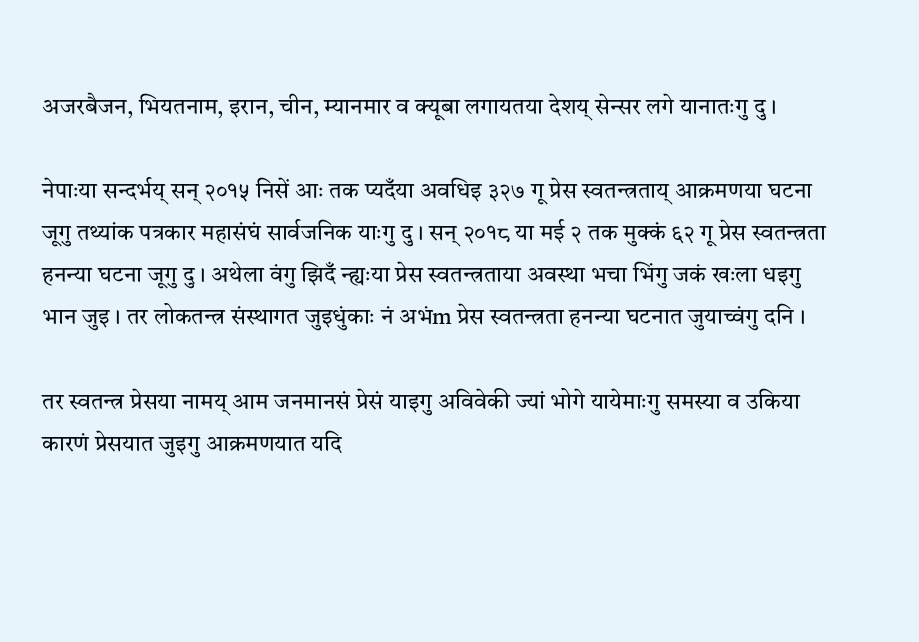अजरबैजन, भियतनाम, इरान, चीन, म्यानमार व क्यूबा लगायतया देशय् सेन्सर लगे यानातःगु दु ।

नेपाःया सन्दर्भय् सन् २०१५ निसें आः तक प्यदँया अवधिइ ३२७ गू प्रेस स्वतन्त्रताय् आक्रमणया घटना जूगु तथ्यांक पत्रकार महासंघं सार्वजनिक याःगु दु । सन् २०१८ या मई २ तक मुक्कं ६२ गू प्रेस स्वतन्त्रता हनन्या घटना जूगु दु । अथेला वंगु झिदँ न्ह्यःया प्रेस स्वतन्त्रताया अवस्था भचा भिंगु जकं खःला धइगु भान जुइ । तर लोकतन्त्र संस्थागत जुइधुंकाः नं अभंm प्रेस स्वतन्त्रता हनन्या घटनात जुयाच्वंगु दनि ।

तर स्वतन्त्र प्रेसया नामय् आम जनमानसं प्रेसं याइगु अविवेकी ज्यां भोगे यायेमाःगु समस्या व उकिया कारणं प्रेसयात जुइगु आक्रमणयात यदि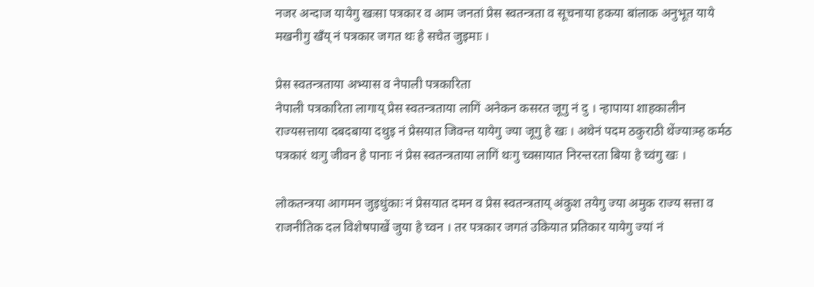नजर अन्दाज यायेगु खःसा पत्रकार व आम जनतां प्रेस स्वतन्त्रता व सूचनाया हकया बांलाक अनुभूत याये मखनीगु खँय् नं पत्रकार जगत थः हे सचेत जुइमाः ।

प्रेस स्वतन्त्रताया अभ्यास व नेपाली पत्रकारिता
नेपाली पत्रकारिता लागाय् प्रेस स्वतन्त्रताया लागिं अनेकन कसरत जूगु नं दु । न्हापाया शाहकालीन राज्यसत्ताया दबदबाया दथुइ नं प्रेसयात जिवन्त यायेगु ज्या जूगु हे खः । अथेनं पदम ठकुराठी थेंज्याःम्ह कर्मठ पत्रकारं थःगु जीवन हे पानाः नं प्रेस स्वतन्त्रताया लागिं थःगु च्वसायात निरन्तरता बिया हे च्वंगु खः ।

लोकतन्त्रया आगमन जुइधुंकाः नं प्रेसयात दमन व प्रेस स्वतन्त्रताय् अंकुश तयेगु ज्या अमुक राज्य सत्ता व राजनीतिक दल विशेषपाखें जुया हे च्वन । तर पत्रकार जगतं उकियात प्रतिकार यायेगु ज्यां नं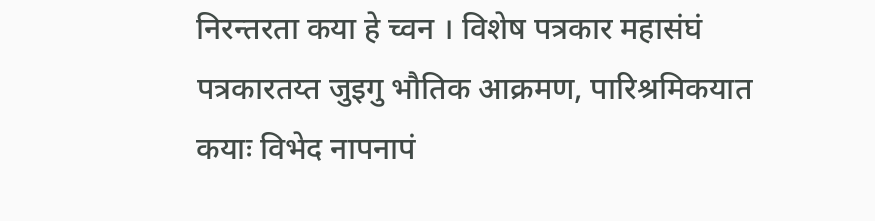निरन्तरता कया हे च्वन । विशेष पत्रकार महासंघं पत्रकारतय्त जुइगु भौतिक आक्रमण, पारिश्रमिकयात कयाः विभेद नापनापं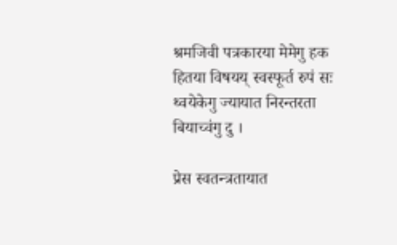श्रमजिवी पत्रकारया मेमेगु हक हितया विषयय् स्वस्फूर्त रुपं सः थ्वयेकेगु ज्यायात निरन्तरता बियाच्वंगु दु ।

प्रेस स्वतन्त्रतायात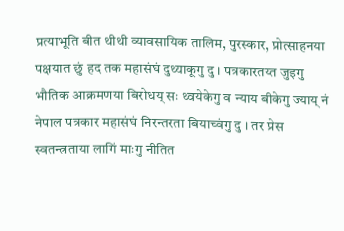प्रत्याभूति बीत थीथी व्यावसायिक तालिम, पुरस्कार, प्रोत्साहनया पक्षयात छुं हद तक महासंघं दुथ्याकूगु दु । पत्रकारतय्त जुइगु भौतिक आक्रमणया बिरोधय् सः थ्वयेकेगु व न्याय बीकेगु ज्याय् नं नेपाल पत्रकार महासंघं निरन्तरता बियाच्वंगु दु । तर प्रेस स्वतन्त्रताया लागिं माःगु नीतित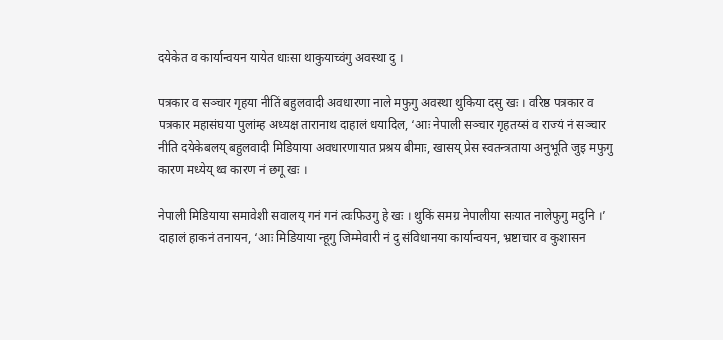दयेकेत व कार्यान्वयन यायेत धाःसा थाकुयाच्वंगु अवस्था दु ।

पत्रकार व सञ्चार गृहया नीतिं बहुलवादी अवधारणा नाले मफुगु अवस्था थुकिया दसु खः । वरिष्ठ पत्रकार व पत्रकार महासंघया पुलांम्ह अध्यक्ष तारानाथ दाहालं धयादिल, ‘आः नेपाली सञ्चार गृहतय्सं व राज्यं नं सञ्चार नीति दयेकेबलय् बहुलवादी मिडियाया अवधारणायात प्रश्रय बीमाः, खासय् प्रेस स्वतन्त्रताया अनुभूति जुइ मफुगु कारण मध्येय् थ्व कारण नं छगू खः ।

नेपाली मिडियाया समावेशी सवालय् गनं गनं त्वःफिउगु हे खः । थुकिं समग्र नेपालीया सःयात नालेफुगु मदुनि ।’ दाहालं हाकनं तनायन, ‘आः मिडियाया न्हूगु जिम्मेवारी नं दु संविधानया कार्यान्वयन, भ्रष्टाचार व कुशासन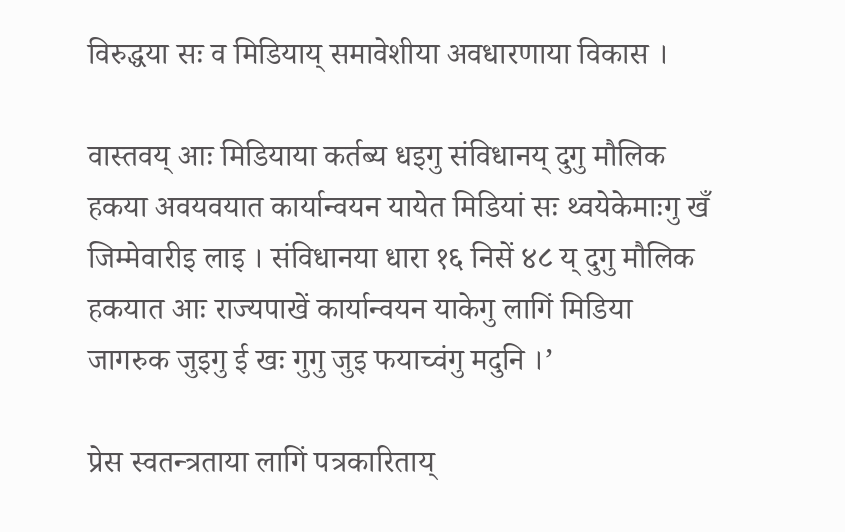विरुद्धया सः व मिडियाय् समावेशीया अवधारणाया विकास ।

वास्तवय् आः मिडियाया कर्तब्य धइगु संविधानय् दुगु मौलिक हकया अवयवयात कार्यान्वयन यायेत मिडियां सः थ्वयेकेमाःगु खँ जिम्मेवारीइ लाइ । संविधानया धारा १६ निसें ४८ य् दुगु मौलिक हकयात आः राज्यपाखें कार्यान्वयन याकेगु लागिं मिडिया जागरुक जुइगु ई खः गुगु जुइ फयाच्वंगु मदुनि ।’

प्रेस स्वतन्त्रताया लागिं पत्रकारिताय्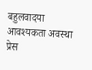बहुलवादया आवश्यकता अवस्था
प्रेस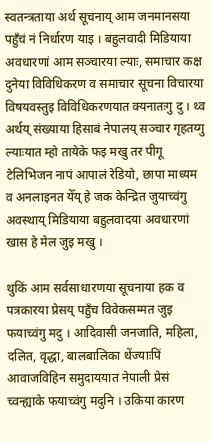स्वतन्त्रताया अर्थ सूचनाय् आम जनमानसया पहुँचं नं निर्धारण याइ । बहुलवादी मिडियाया अवधारणां आम सञ्चारया ल्याः, समाचार कक्ष दुनेया विविधिकरण व समाचार सूचना विचारया विषयवस्तुइ विविधिकरणयात क्यनातःगु दु । थ्व अर्थय् संख्याया हिसाबं नेपालय् सञ्चार गृहतय्गु ल्याःयात म्हो तायेके फइ मखु तर पीगू टेलिभिजन नापं आपालं रेडियो, छापा माध्यम व अनलाइनत येँय् हे जक केन्द्रित जुयाच्वंगु अवस्थाय् मिडियाया बहुलवादया अवधारणां खास हे मेल जुइ मखु ।

थुकिं आम सर्वसाधारणया सूचनाया हक व पत्रकारया प्रेसय् पहुँच विवेकसम्मत जुइ फयाच्वंगु मदु । आदिवासी जनजाति, महिला, दलित, वृद्धा, बालबालिका थेंज्याःपिं आवाजविहिन समुदाययात नेपाली प्रेसं च्वन्ह्याके फयाच्वंगु मदुनि । उकिया कारण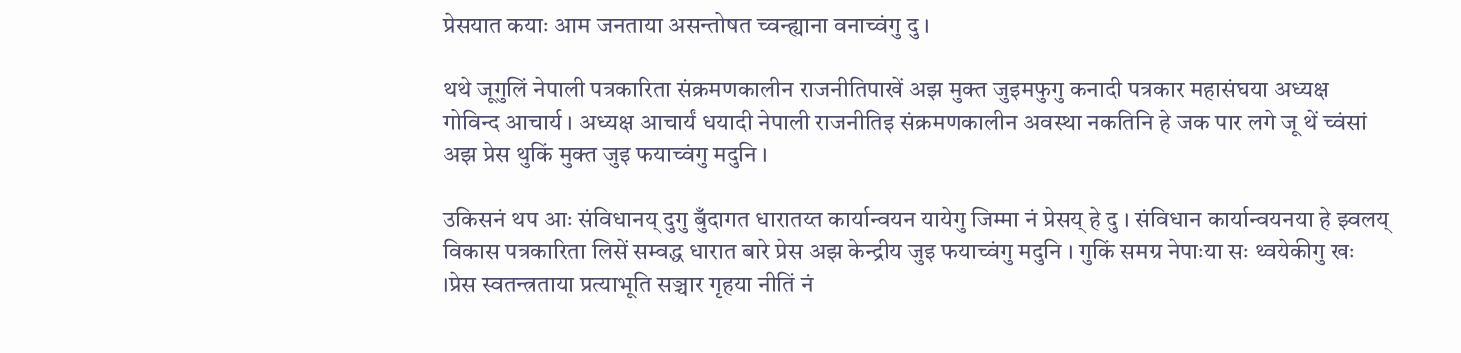प्रेसयात कयाः आम जनताया असन्तोषत च्वन्ह्याना वनाच्वंगु दु ।

थथे जूगुलिं नेपाली पत्रकारिता संक्रमणकालीन राजनीतिपाखें अझ मुक्त जुइमफुगु कनादी पत्रकार महासंघया अध्यक्ष गोविन्द आचार्य । अध्यक्ष आचार्यं धयादी नेपाली राजनीतिइ संक्रमणकालीन अवस्था नकतिनि हे जक पार लगे जू थें च्वंसां अझ प्रेस थुकिं मुक्त जुइ फयाच्वंगु मदुनि ।

उकिसनं थप आः संविधानय् दुगु बुँदागत धारातय्त कार्यान्वयन यायेगु जिम्मा नं प्रेसय् हे दु । संविधान कार्यान्वयनया हे झ्वलय् विकास पत्रकारिता लिसें सम्वद्ध धारात बारे प्रेस अझ केन्द्रीय जुइ फयाच्वंगु मदुनि । गुकिं समग्र नेपाःया सः थ्वयेकीगु खः ।प्रेस स्वतन्त्रताया प्रत्याभूति सञ्चार गृहया नीतिं नं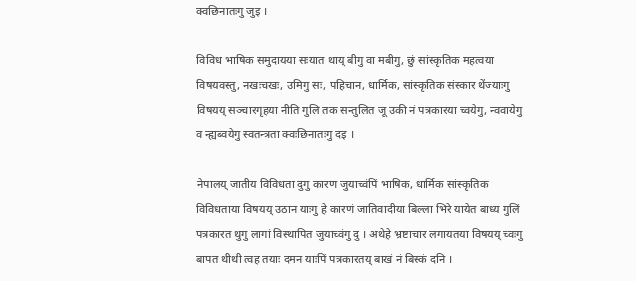क्वछिनातःगु जुइ ।

विविध भाषिक समुदायया सःयात थाय् बीगु वा मबीगु, छुं सांस्कृतिक महत्वया विषयवस्तु, नखःचखः, उमिगु सः, पहिचान, धार्मिक, सांस्कृतिक संस्कार थेंज्याःगु विषयय् सञ्चारगृहया नीति गुलि तक सन्तुलित जू उकी नं पत्रकारया च्वयेगु, न्ववायेगु व न्ह्यब्वयेगु स्वतन्त्रता क्वःछिनातःगु दइ ।

नेपालय् जातीय विविधता दुगु कारण जुयाच्वंपिं भाषिक, धार्मिक सांस्कृतिक विविधताया विषयय् उठान याःगु हे कारणं जातिवादीया बिल्ला भिरे यायेत बाध्य गुलिं पत्रकारत थुगु लागां विस्थापित जुयाच्वंगु दु । अथेहे भ्रष्टाचार लगायतया विषयय् च्वःगु बापत थीथी त्वह तयाः दमन याःपिं पत्रकारतय् बाखं नं बिस्कं दनि ।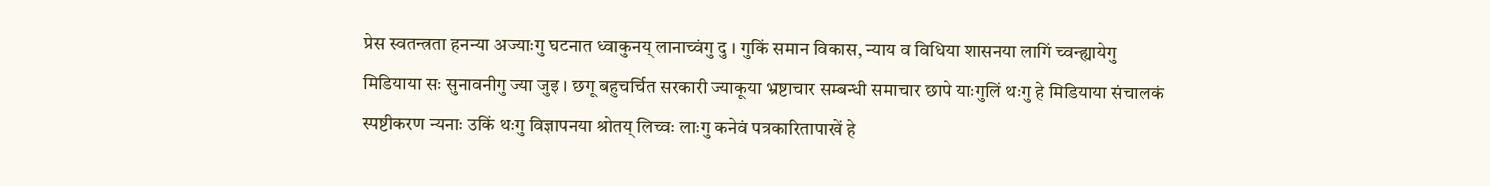प्रेस स्वतन्त्रता हनन्या अज्याःगु घटनात ध्वाकुनय् लानाच्वंगु दु । गुकिं समान विकास, न्याय व विधिया शासनया लागिं च्वन्ह्यायेगु मिडियाया सः सुनावनीगु ज्या जुइ । छगू बहुचर्चित सरकारी ज्याकूया भ्रष्टाचार सम्बन्धी समाचार छापे याःगुलिं थःगु हे मिडियाया संचालकं स्पष्टीकरण न्यनाः उकिं थःगु विज्ञापनया श्रोतय् लिच्वः लाःगु कनेवं पत्रकारितापाखें हे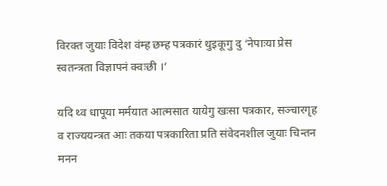विरक्त जुयाः विदेश वंम्ह छम्ह पत्रकारं थुइकूगु दु ‘नेपाःया प्रेस स्वतन्त्रता विज्ञापनं क्वःछी ।’

यदि थ्व धापूया मर्मयात आत्मसात यायेगु खःसा पत्रकार, सञ्चारगृह व राज्ययन्त्रत आः तकया पत्रकारिता प्रति संवेदनशील जुयाः चिन्तन मनन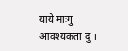याये माःगु आवश्यकता दु ।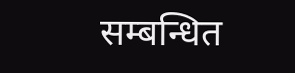सम्बन्धित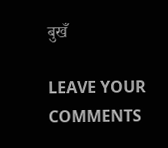बुखँ

LEAVE YOUR COMMENTS